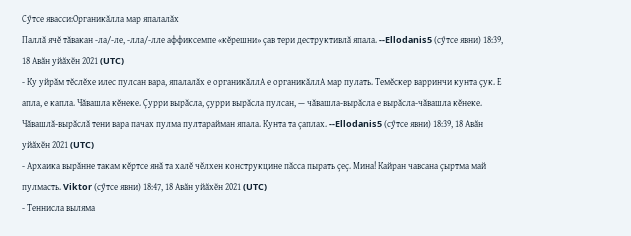Сӳтсе явасси:Органикăлла мар япалалăх
Паллă ячĕ тăвакан -ла/-ле, -лла/-лле аффиксемпе «кĕрешни» çав тери деструктивлă япала. --Ellodanis5 (сӳтсе явни) 18:39, 18 Авӑн уйӑхӗн 2021 (UTC)
- Ку уйрăм тĕслĕхе илес пулсан вара, япалалăх е органикăллА е органикăллА мар пулать. Темĕскер варринчи кунта çук. Е апла, е капла. Чăвашла кĕнеке. Çурри вырăсла, çурри вырăсла пулсан, — чăвашла-вырăсла е вырăсла-чăвашла кĕнеке. Чăвашлă-вырăслă тени вара пачах пулма пултарайман япала. Кунта та çаплах. --Ellodanis5 (сӳтсе явни) 18:39, 18 Авӑн уйӑхӗн 2021 (UTC)
- Архаика вырăнне такам кĕртсе янă та халĕ чĕлхен конструкцине пăсса пырать çеç. Мина! Кайран чавсана çыртма май пулмасть. Viktor (сӳтсе явни) 18:47, 18 Авӑн уйӑхӗн 2021 (UTC)
- Теннисла выляма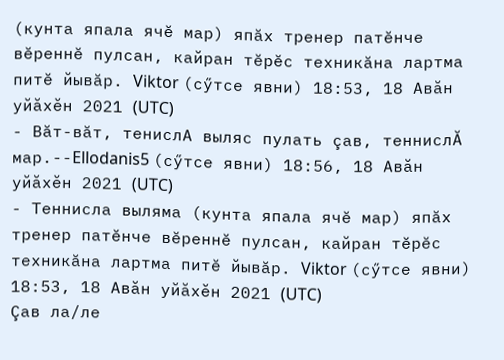(кунта япала ячĕ мар) япăх тренер патĕнче вĕреннĕ пулсан, кайран тĕрĕс техникăна лартма питĕ йывăр. Viktor (сӳтсе явни) 18:53, 18 Авӑн уйӑхӗн 2021 (UTC)
- Вăт-вăт, тенислА выляс пулать çав, теннислĂ мар.--Ellodanis5 (сӳтсе явни) 18:56, 18 Авӑн уйӑхӗн 2021 (UTC)
- Теннисла выляма (кунта япала ячĕ мар) япăх тренер патĕнче вĕреннĕ пулсан, кайран тĕрĕс техникăна лартма питĕ йывăр. Viktor (сӳтсе явни) 18:53, 18 Авӑн уйӑхӗн 2021 (UTC)
Çав ла/ле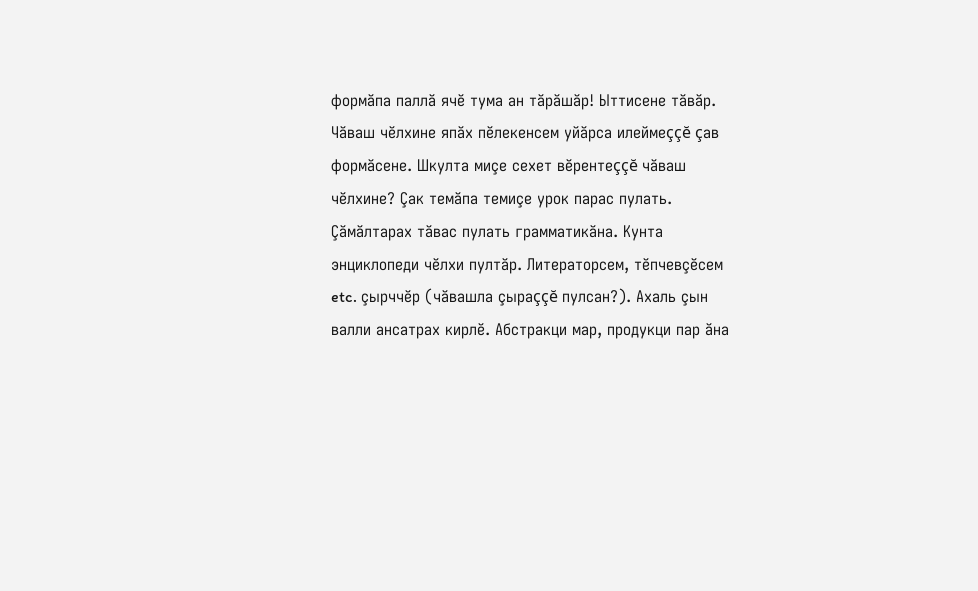формăпа паллă ячĕ тума ан тăрăшăр! Ыттисене тăвăр. Чăваш чĕлхине япăх пĕлекенсем уйăрса илеймеççĕ çав формăсене. Шкулта миçе сехет вĕрентеççĕ чăваш чĕлхине? Çак темăпа темиçе урок парас пулать. Çăмăлтарах тăвас пулать грамматикăна. Кунта энциклопеди чĕлхи пултăр. Литераторсем, тĕпчевçĕсем etc. çырччĕр (чăвашла çыраççĕ пулсан?). Ахаль çын валли ансатрах кирлĕ. Абстракци мар, продукци пар ăна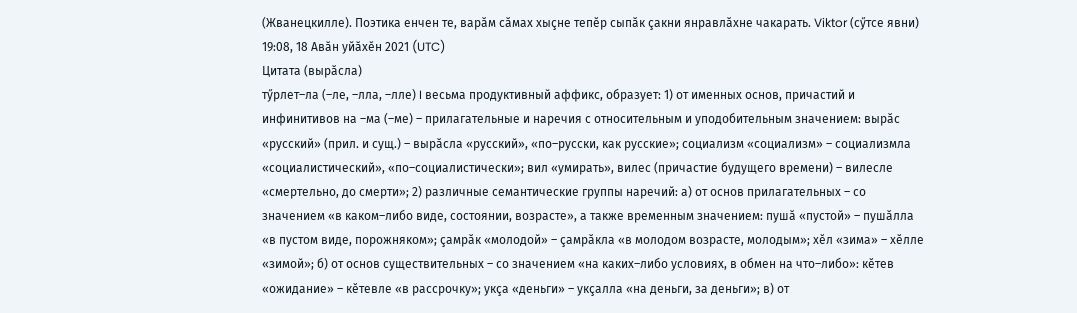(Жванецкилле). Поэтика енчен те, варăм сăмах хыçне тепĕр сыпăк çакни янравлăхне чакарать. Viktor (сӳтсе явни) 19:08, 18 Авӑн уйӑхӗн 2021 (UTC)
Цитата (вырăсла)
тӳрлет–ла (–ле, –лла, –лле) I весьма продуктивный аффикс, образует: 1) от именных основ, причастий и инфинитивов на –ма (–ме) – прилагательные и наречия с относительным и уподобительным значением: вырăс «русский» (прил. и сущ.) – вырăсла «русский», «по–русски, как русские»; социализм «социализм» – социализмла «социалистический», «по–социалистически»; вил «умирать», вилес (причастие будущего времени) – вилесле «смертельно, до смерти»; 2) различные семантические группы наречий: а) от основ прилагательных – со значением «в каком–либо виде, состоянии, возрасте», а также временным значением: пушă «пустой» – пушăлла «в пустом виде, порожняком»; çамрăк «молодой» – çамрăкла «в молодом возрасте, молодым»; хĕл «зима» – хĕлле «зимой»; б) от основ существительных – со значением «на каких–либо условиях, в обмен на что–либо»: кĕтев «ожидание» – кĕтевле «в рассрочку»; укçа «деньги» – укçалла «на деньги, за деньги»; в) от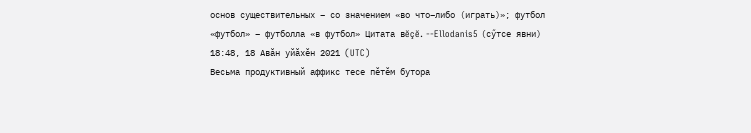основ существительных – со значением «во что–либо (играть)»; футбол «футбол» – футболла «в футбол» Цитата вĕçĕ. --Ellodanis5 (сӳтсе явни) 18:48, 18 Авӑн уйӑхӗн 2021 (UTC)
Весьма продуктивный аффикс тесе пĕтĕм бутора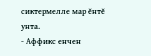сиктермелле мар ĕнтĕ унта.
- Аффикс енчен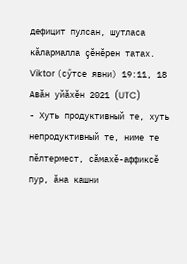дефицит пулсан, шутласа кăлармалла çĕнĕрен татах. Viktor (сӳтсе явни) 19:11, 18 Авӑн уйӑхӗн 2021 (UTC)
- Хуть продуктивный те, хуть непродуктивный те, ниме те пĕлтермест, сăмахĕ-аффиксĕ пур, ăна кашни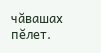чăвашах пĕлет.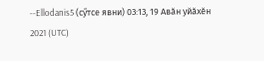--Ellodanis5 (сӳтсе явни) 03:13, 19 Авӑн уйӑхӗн 2021 (UTC)